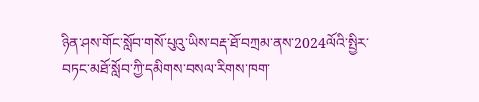ཉིན་ཤས་གོང་སློབ་གསོ་པུའུ་ཡིས་བརྡ་ཐོ་བཀྲམ་ནས་2024ལོའི་སྤྱིར་བཏང་མཐོ་སློབ་ཀྱི་དམིགས་བསལ་རིགས་ཁག་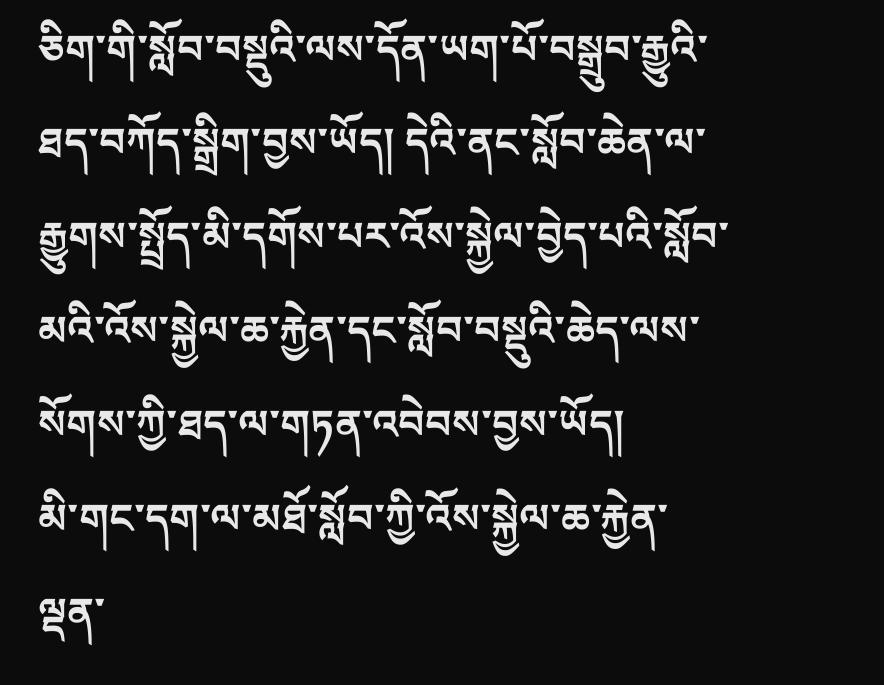ཅིག་གི་སློབ་བསྡུའི་ལས་དོན་ཡག་པོ་བསྒྲུབ་རྒྱུའི་ཐད་བཀོད་སྒྲིག་བྱས་ཡོད། དེའི་ནང་སློབ་ཆེན་ལ་རྒྱུགས་སྤྲོད་མི་དགོས་པར་འོས་སྐྱེལ་བྱེད་པའི་སློབ་མའི་འོས་སྐྱེལ་ཆ་རྐྱེན་དང་སློབ་བསྡུའི་ཆེད་ལས་སོགས་ཀྱི་ཐད་ལ་གཏན་འབེབས་བྱས་ཡོད།
མི་གང་དག་ལ་མཐོ་སློབ་ཀྱི་འོས་སྐྱེལ་ཆ་རྐྱེན་ལྡན་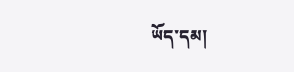ཡོད་དམ།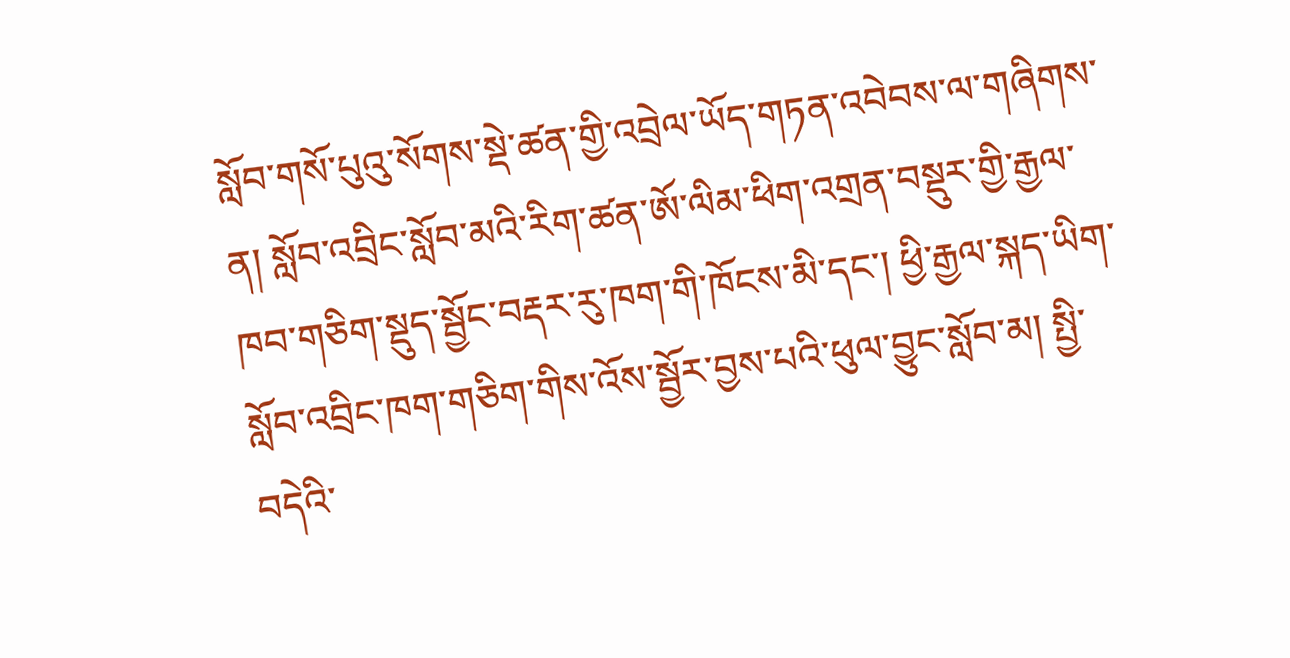སློབ་གསོ་པུའུ་སོགས་སྡེ་ཚན་གྱི་འབྲེལ་ཡོད་གཏན་འབེབས་ལ་གཞིགས་ན། སློབ་འབྲིང་སློབ་མའི་རིག་ཚན་ཨོ་ལིམ་ཕིག་འགྲན་བསྡུར་གྱི་རྒྱལ་ཁབ་གཅིག་སྡུད་སྦྱོང་བརྡར་རུ་ཁག་གི་ཁོངས་མི་དང་། ཕྱི་རྒྱལ་སྐད་ཡིག་སློབ་འབྲིང་ཁག་གཅིག་གིས་འོས་སྦྱོར་བྱས་པའི་ཕུལ་བྱུང་སློབ་མ། སྤྱི་བདེའི་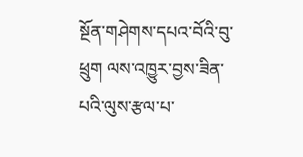སྔོན་གཤེགས་དཔའ་བོའི་བུ་ཕྲུག ལས་འཁྱུར་བྱས་ཟིན་པའི་ལུས་རྩལ་པ་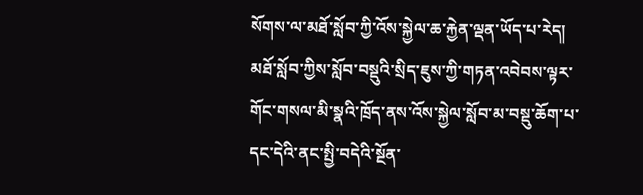སོགས་ལ་མཐོ་སློབ་ཀྱི་འོས་སྐྱེལ་ཆ་རྐྱེན་ལྡན་ཡོད་པ་རེད།
མཐོ་སློབ་ཀྱིས་སློབ་བསྡུའི་སྲིད་ཇུས་ཀྱི་གཏན་འབེབས་ལྟར་གོང་གསལ་མི་སྣའི་ཁྲོད་ནས་འོས་སྐྱེལ་སློབ་མ་བསྡུ་ཆོག་པ་དང་དེའི་ནང་སྤྱི་བདེའི་སྔོན་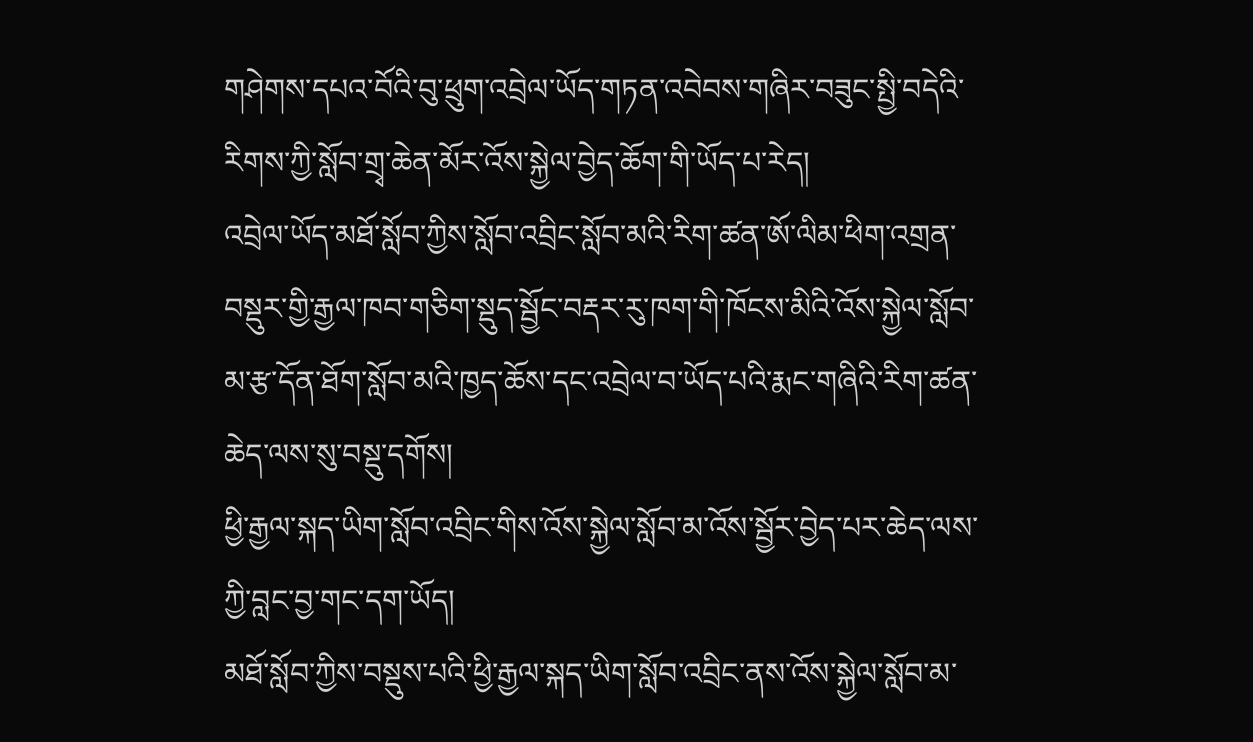གཤེགས་དཔའ་བོའི་བུ་ཕྲུག་འབྲེལ་ཡོད་གཏན་འབེབས་གཞིར་བཟུང་སྤྱི་བདེའི་རིགས་ཀྱི་སློབ་གྲྭ་ཆེན་མོར་འོས་སྐྱེལ་བྱེད་ཆོག་གི་ཡོད་པ་རེད།
འབྲེལ་ཡོད་མཐོ་སློབ་ཀྱིས་སློབ་འབྲིང་སློབ་མའི་རིག་ཚན་ཨོ་ལིམ་ཕིག་འགྲན་བསྡུར་གྱི་རྒྱལ་ཁབ་གཅིག་སྡུད་སྦྱོང་བརྡར་རུ་ཁག་གི་ཁོངས་མིའི་འོས་སྐྱེལ་སློབ་མ་རྩ་དོན་ཐོག་སློབ་མའི་ཁྱད་ཆོས་དང་འབྲེལ་བ་ཡོད་པའི་རྨང་གཞིའི་རིག་ཚན་ཆེད་ལས་སུ་བསྡུ་དགོས།
ཕྱི་རྒྱལ་སྐད་ཡིག་སློབ་འབྲིང་གིས་འོས་སྐྱེལ་སློབ་མ་འོས་སྦྱོར་བྱེད་པར་ཆེད་ལས་ཀྱི་བླང་བྱ་གང་དག་ཡོད།
མཐོ་སློབ་ཀྱིས་བསྡུས་པའི་ཕྱི་རྒྱལ་སྐད་ཡིག་སློབ་འབྲིང་ནས་འོས་སྐྱེལ་སློབ་མ་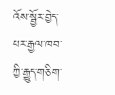འོས་སྦྱོར་བྱེད་པར་རྒྱལ་ཁབ་ཀྱི་རྒྱུད་གཅིག་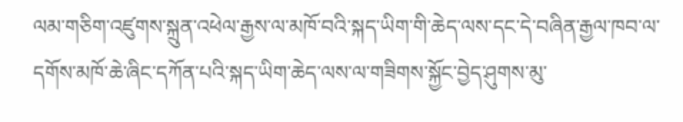ལམ་གཅིག་འཛུགས་སྐྲུན་འཕེལ་རྒྱས་ལ་མཁོ་བའི་སྐད་ཡིག་གི་ཆེད་ལས་དང་དེ་བཞིན་རྒྱལ་ཁབ་ལ་དགོས་མཁོ་ཆེ་ཞིང་དཀོན་པའི་སྐད་ཡིག་ཆེད་ལས་ལ་གཟིགས་སྐྱོང་བྱེད་ཤུགས་མུ་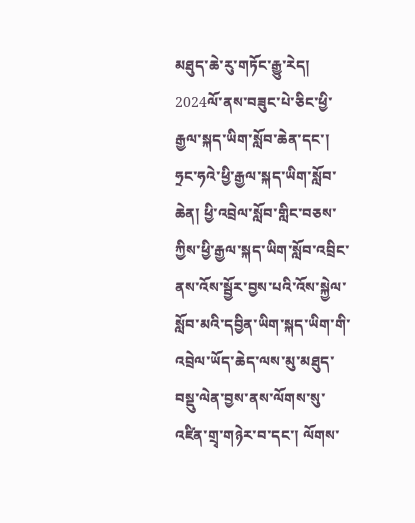མཐུད་ཆེ་རུ་གཏོང་རྒྱུ་རེད།
2024ལོ་ནས་བཟུང་པེ་ཅིང་ཕྱི་རྒྱལ་སྐད་ཡིག་སློབ་ཆེན་དང་། ཧྲང་ཧའེ་ཕྱི་རྒྱལ་སྐད་ཡིག་སློབ་ཆེན། ཕྱི་འབྲེལ་སློབ་གླིང་བཅས་ཀྱིས་ཕྱི་རྒྱལ་སྐད་ཡིག་སློབ་འབྲིང་ནས་འོས་སྦྱོར་བྱས་པའི་འོས་སྐྱེལ་སློབ་མའི་དབྱིན་ཡིག་སྐད་ཡིག་གི་འབྲེལ་ཡོད་ཆེད་ལས་མུ་མཐུད་བསྡུ་ལེན་བྱས་ནས་ལོགས་སུ་འཛིན་གྲྭ་གཉེར་བ་དང་། ལོགས་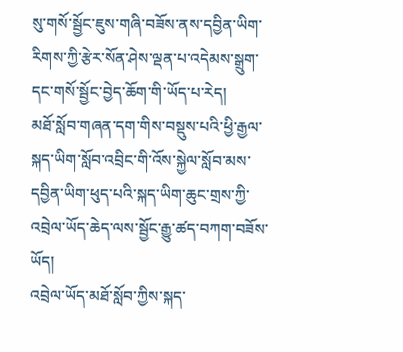སུ་གསོ་སྦྱོང་ཇུས་གཞི་བཟོས་ནས་དབྱིན་ཡིག་རིགས་ཀྱི་རྩེར་སོན་ཤེས་ལྡན་པ་འདེམས་སྒྲུག་དང་གསོ་སྦྱོང་བྱེད་ཆོག་གི་ཡོད་པ་རེད།
མཐོ་སློབ་གཞན་དག་གིས་བསྡུས་པའི་ཕྱི་རྒྱལ་སྐད་ཡིག་སློབ་འབྲིང་གི་འོས་སྐྱེལ་སློབ་མས་དབྱིན་ཡིག་ཕུད་པའི་སྐད་ཡིག་ཆུང་གྲས་ཀྱི་འབྲེལ་ཡོད་ཆེད་ལས་སྦྱོང་རྒྱུ་ཚད་བཀག་བཟོས་ཡོད།
འབྲེལ་ཡོད་མཐོ་སློབ་ཀྱིས་སྐད་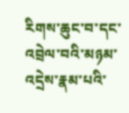རིགས་ཆུང་བ་དང་འབྲེལ་བའི་མཉམ་འདྲེས་རྣམ་པའི་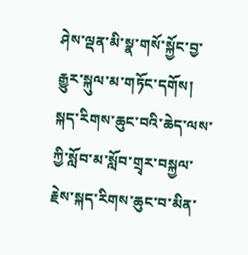ཤེས་ལྡན་མི་སྣ་གསོ་སྐྱོང་བྱ་རྒྱུར་སྐུལ་མ་གཏོང་དགོས།
སྐད་རིགས་ཆུང་བའི་ཆེད་ལས་ཀྱི་སློབ་མ་སློབ་གྲྭར་བསྐྱལ་རྗེས་སྐད་རིགས་ཆུང་བ་མིན་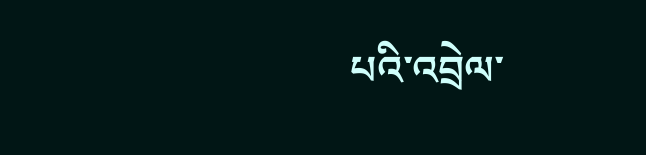པའི་འབྲེལ་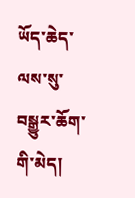ཡོད་ཆེད་ལས་སུ་བསྒྱུར་ཆོག་གི་མེད།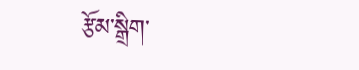རྩོམ་སྒྲིག་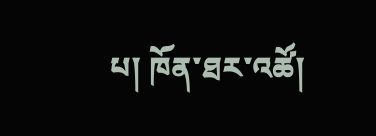པ། ཁོན་ཐར་འཚོ།